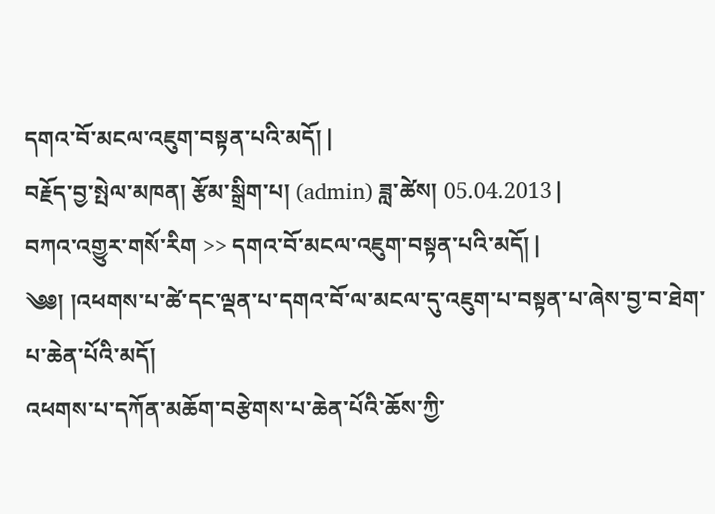དགའ་བོ་མངལ་འཇུག་བསྟན་པའི་མདོ། |
བརྗོད་བྱ་སྤེལ་མཁན། རྩོམ་སྒྲིག་པ། (admin) ཟླ་ཚེས། 05.04.2013 |
བཀའ་འགྱུར་གསོ་རིག >> དགའ་བོ་མངལ་འཇུག་བསྟན་པའི་མདོ། |
༄༅། །འཕགས་པ་ཚེ་དང་ལྡན་པ་དགའ་བོ་ལ་མངལ་དུ་འཇུག་པ་བསྟན་པ་ཞེས་བྱ་བ་ཐེག་པ་ཆེན་པོའི་མདོ།
འཕགས་པ་དཀོན་མཆོག་བརྩེགས་པ་ཆེན་པོའི་ཆོས་ཀྱི་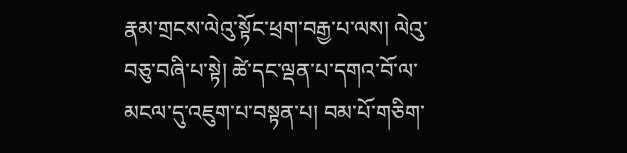རྣམ་གྲངས་ལེའུ་སྟོང་ཕྲག་བརྒྱ་པ་ལས། ལེའུ་བཅུ་བཞི་པ་སྟེ། ཚེ་དང་ལྡན་པ་དགའ་བོ་ལ་མངལ་དུ་འཇུག་པ་བསྟན་པ། བམ་པོ་གཅིག་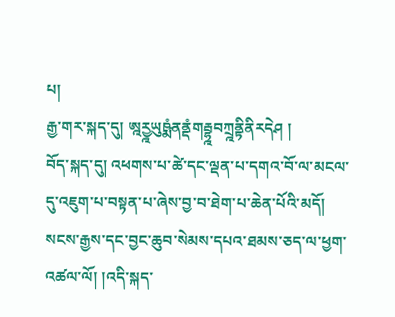པ།
རྒྱ་གར་སྐད་དུ། ཨྰརྱྰཡུཥྨཾནནྡཾགརྦྷྰབཀྲྰནྟིནིརདེཤ །
བོད་སྐད་དུ། འཕགས་པ་ཚེ་དང་ལྡན་པ་དགའ་བོ་ལ་མངལ་དུ་འཇུག་པ་བསྟན་པ་ཞེས་བྱ་བ་ཐེག་པ་ཆེན་པོའི་མདོ།
སངས་རྒྱས་དང་བྱང་ཆུབ་སེམས་དཔའ་ཐམས་ཅད་ལ་ཕྱག་འཚལ་ལོ། །འདི་སྐད་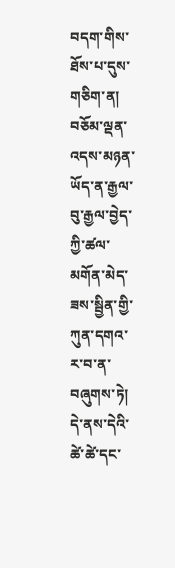བདག་གིས་ཐོས་པ་དུས་གཅིག་ན། བཅོམ་ལྡན་འདས་མཉན་ཡོད་ན་རྒྱལ་བུ་རྒྱལ་བྱེད་ཀྱི་ཚལ་མགོན་མེད་ཟས་སྦྱིན་གྱི་ཀུན་དགའ་ར་བ་ན་བཞུགས་ཏེ། དེ་ནས་དེའི་ཚེ་ཚེ་དང་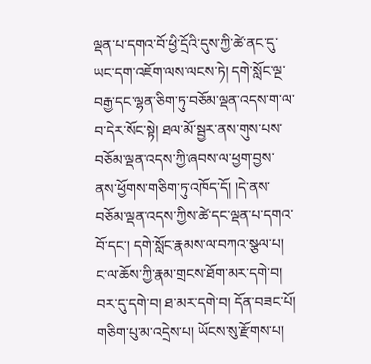ལྡན་པ་དགའ་བོ་ཕྱི་དྲོའི་དུས་ཀྱི་ཚེ་ནང་དུ་ཡང་དག་འཇོག་ལས་ལངས་ཏེ། དགེ་སློང་ལྔ་བརྒྱ་དང་ལྷན་ཅིག་ཏུ་བཅོམ་ལྡན་འདས་ག་ལ་བ་དེར་སོང་སྟེ། ཐལ་མོ་སྦྱར་ནས་གུས་པས་བཅོམ་ལྡན་འདས་ཀྱི་ཞབས་ལ་ཕྱག་བྱས་ནས་ཕྱོགས་གཅིག་ཏུ་འཁོད་དོ། །དེ་ནས་བཅོམ་ལྡན་འདས་ཀྱིས་ཚེ་དང་ལྡན་པ་དགའ་བོ་དང་། དགེ་སློང་རྣམས་ལ་བཀའ་སྩལ་པ། ང་ལ་ཆོས་ཀྱི་རྣམ་གྲངས་ཐོག་མར་དགེ་བ། བར་དུ་དགེ་བ། ཐ་མར་དགེ་བ། དོན་བཟང་པོ། གཅིག་པུ་མ་འདྲེས་པ། ཡོངས་སུ་རྫོགས་པ།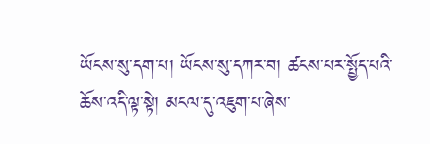ཡོངས་སུ་དག་པ། ཡོངས་སུ་དཀར་བ། ཚངས་པར་སྤྱོད་པའི་ཆོས་འདི་ལྟ་སྟེ། མངལ་དུ་འཇུག་པ་ཞེས་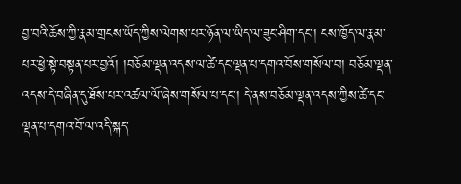བྱ་བའི་ཆོས་ཀྱི་རྣམ་གྲངས་ཡོད་ཀྱིས་ལེགས་པར་ཉོན་ལ་ཡིད་ལ་ཟུང་ཤིག་དང་། ངས་ཁྱོད་ལ་རྣམ་པར་ཕྱེ་སྟེ་བསྟན་པར་བྱའོ། །བཅོམ་ལྡན་འདས་ལ་ཚེ་དང་ལྡན་པ་དགའ་བོས་གསོལ་བ། བཅོམ་ལྡན་འདས་དེ་བཞིན་དུ་ཐོས་པར་འཚལ་ལོ་ཞེས་གསོལ་པ་དང་། དེ་ནས་བཅོམ་ལྡན་འདས་ཀྱིས་ཚེ་དང་ལྡན་པ་དགའ་བོ་ལ་འདི་སྐད་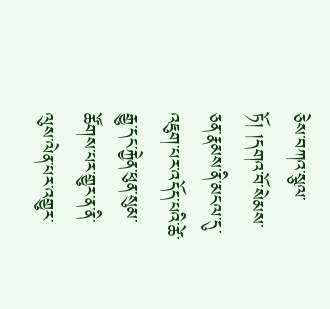ཅེས་བཀའ་སྩལ་ཏོ། །དགའ་བོ་སེམས་ཅན་རྣམས་ནི་མངལ་དུ་འཇུག་པར་འདོད་པའི་ཚེ་རྒྱུ་དང་རྐྱེན་ཕུན་སུམ་ཚོགས་པར་གྱུར་ན་ནི་ལུས་ལེན་པར་འགྱུར་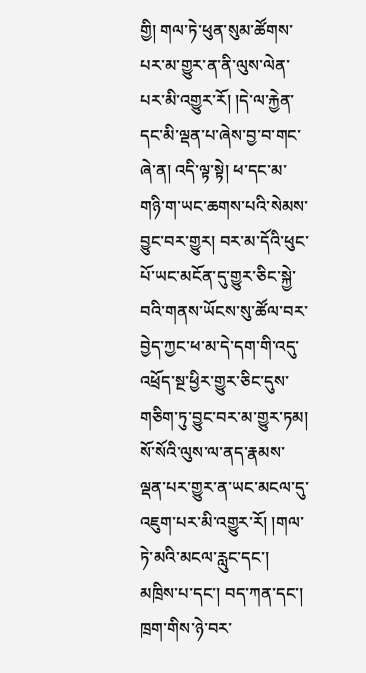གྱི། གལ་ཏེ་ཕུན་སུམ་ཚོགས་པར་མ་གྱུར་ན་ནི་ལུས་ལེན་པར་མི་འགྱུར་རོ། །དེ་ལ་རྐྱེན་དང་མི་ལྡན་པ་ཞེས་བྱ་བ་གང་ཞེ་ན། འདི་ལྟ་སྟེ། ཕ་དང་མ་གཉི་ག་ཡང་ཆགས་པའི་སེམས་བྱུང་བར་གྱུར། བར་མ་དོའི་ཕུང་པོ་ཡང་མངོན་དུ་གྱུར་ཅིང་སྐྱེ་བའི་གནས་ཡོངས་སུ་ཚོལ་བར་བྱེད་ཀྱང་ཕ་མ་དེ་དག་གི་འདུ་འཕྲོད་སྔ་ཕྱིར་གྱུར་ཅིང་དུས་གཅིག་ཏུ་བྱུང་བར་མ་གྱུར་ཏམ། སོ་སོའི་ལུས་ལ་ནད་རྣམས་ལྡན་པར་གྱུར་ན་ཡང་མངལ་དུ་འཇུག་པར་མི་འགྱུར་རོ། །གལ་ཏེ་མའི་མངལ་རླུང་དང་། མཁྲིས་པ་དང་། བད་ཀན་དང་། ཁྲག་གིས་ཉེ་བར་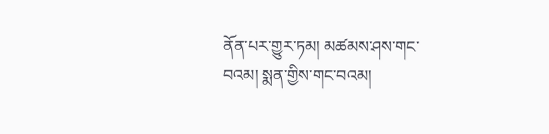ནོན་པར་གྱུར་ཏམ། མཚམས་ཤས་གང་བའམ། སྨན་གྱིས་གང་བའམ།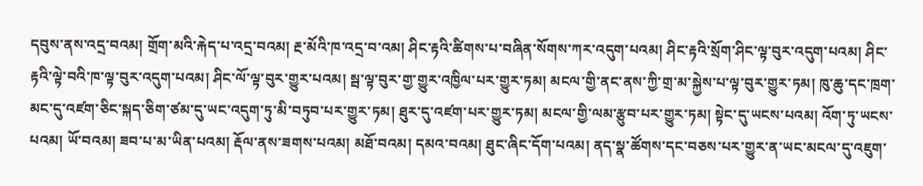དབུས་ནས་འདྲ་བའམ། གྲོག་མའི་རྐེད་པ་འདྲ་བའམ། རྔ་མོའི་ཁ་འདྲ་བ་འམ། ཤིང་རྟའི་ཚིགས་པ་བཞིན་སོགས་ཀར་འདུག་པའམ། ཤིང་རྟའི་སྲོག་ཤིང་ལྟ་བུར་འདུག་པའམ། ཤིང་རྟའི་ལྟེ་བའི་ཁ་ལྟ་བུར་འདུག་པའམ། ཤིང་ལོ་ལྟ་བུར་གྱུར་པའམ། སྦ་ལྟ་བུར་གྱ་གྱུར་འཁྱིལ་པར་གྱུར་ཏམ། མངལ་གྱི་ནང་ནས་ཀྱི་གྲ་མ་སྐྱེས་པ་ལྟ་བུར་གྱུར་ཏམ། ཁུ་ཆུ་དང་ཁྲག་མང་དུ་འཛག་ཅིང་སྐད་ཅིག་ཙམ་དུ་ཡང་འདུག་ཏུ་མི་བཏུབ་པར་གྱུར་ཏམ། ཐུར་དུ་འཛག་པར་གྱུར་ཏམ། མངལ་གྱི་ལམ་རྩུབ་པར་གྱུར་ཏམ། སྟེང་དུ་ཡངས་པའམ། འོག་ཏུ་ཡངས་པའམ། ཡོ་བའམ། ཟབ་པ་མ་ཡིན་པའམ། རྡོལ་ནས་ཟགས་པའམ། མཐོ་བའམ། དམའ་བའམ། ཐུང་ཞིང་དོག་པའམ། ནད་སྣ་ཚོགས་དང་བཅས་པར་གྱུར་ན་ཡང་མངལ་དུ་འཇུག་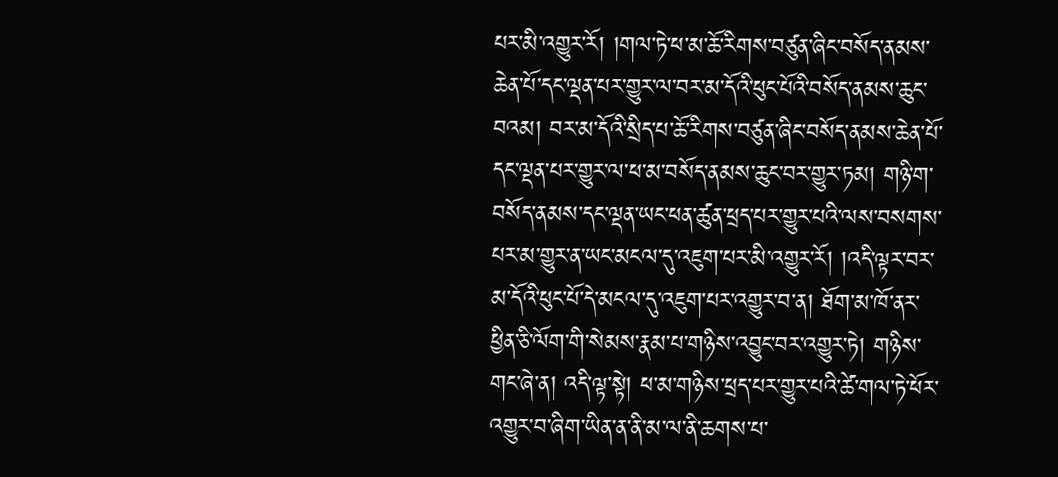པར་མི་འགྱུར་རོ། །གལ་ཏེ་ཕ་མ་ཆོ་རིགས་བཙུན་ཞིང་བསོད་ནམས་ཆེན་པོ་དང་ལྡན་པར་གྱུར་ལ་བར་མ་དོའི་ཕུང་པོའི་བསོད་ནམས་ཆུང་བའམ། བར་མ་དོའི་སྲིད་པ་ཆོ་རིགས་བཙུན་ཞིང་བསོད་ནམས་ཆེན་པོ་དང་ལྡན་པར་གྱུར་ལ་ཕ་མ་བསོད་ནམས་ཆུང་བར་གྱུར་ཏམ། གཉི་ག་བསོད་ནམས་དང་ལྡན་ཡང་ཕན་ཚུན་ཕྲད་པར་གྱུར་པའི་ལས་བསགས་པར་མ་གྱུར་ན་ཡང་མངལ་དུ་འཇུག་པར་མི་འགྱུར་རོ། །འདི་ལྟར་བར་མ་དོའི་ཕུང་པོ་དེ་མངལ་དུ་འཇུག་པར་འགྱུར་བ་ན། ཐོག་མ་ཁོ་ནར་ཕྱིན་ཅི་ལོག་གི་སེམས་རྣམ་པ་གཉིས་འབྱུང་བར་འགྱུར་ཏེ། གཉིས་གང་ཞེ་ན། འདི་ལྟ་སྟེ། ཕ་མ་གཉིས་ཕྲད་པར་གྱུར་པའི་ཚེ་གལ་ཏེ་ཕོར་འགྱུར་བ་ཞིག་ཡིན་ན་ནི་མ་ལ་ནི་ཆགས་པ་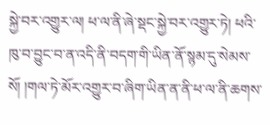སྐྱེ་བར་འགྱུར་ལ། ཕ་ལ་ནི་ཞེ་སྡང་སྐྱེ་བར་འགྱུར་ཏེ། ཕའི་ཁུ་བ་བྱུང་བ་ན་འདི་ནི་བདག་གི་ཡིན་ནོ་སྙམ་དུ་སེམས་སོ། །གལ་ཏེ་མོར་འགྱུར་བ་ཞིག་ཡིན་ན་ནི་ཕ་ལ་ནི་ཆགས་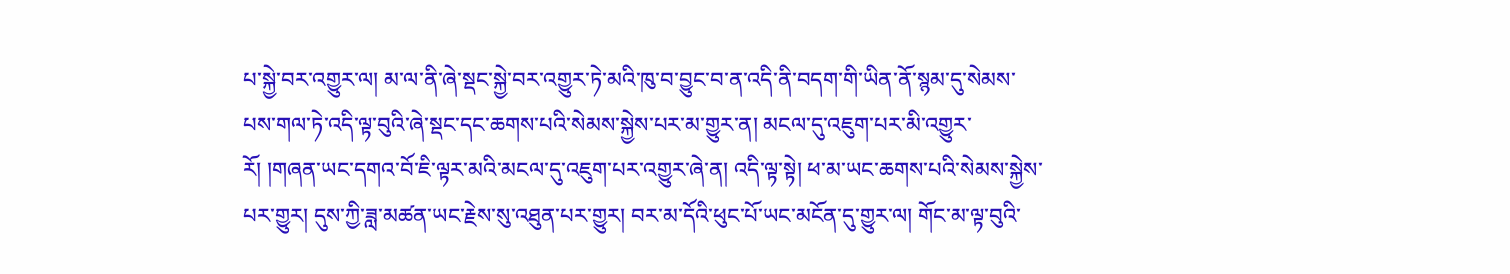པ་སྐྱེ་བར་འགྱུར་ལ། མ་ལ་ནི་ཞེ་སྡང་སྐྱེ་བར་འགྱུར་ཏེ་མའི་ཁུ་བ་བྱུང་བ་ན་འདི་ནི་བདག་གི་ཡིན་ནོ་སྙམ་དུ་སེམས་པས་གལ་ཏེ་འདི་ལྟ་བུའི་ཞེ་སྡང་དང་ཆགས་པའི་སེམས་སྐྱེས་པར་མ་གྱུར་ན། མངལ་དུ་འཇུག་པར་མི་འགྱུར་རོ། །གཞན་ཡང་དགའ་བོ་ཇི་ལྟར་མའི་མངལ་དུ་འཇུག་པར་འགྱུར་ཞེ་ན། འདི་ལྟ་སྟེ། ཕ་མ་ཡང་ཆགས་པའི་སེམས་སྐྱེས་པར་གྱུར། དུས་ཀྱི་ཟླ་མཚན་ཡང་རྗེས་སུ་འཐུན་པར་གྱུར། བར་མ་དོའི་ཕུང་པོ་ཡང་མངོན་དུ་གྱུར་ལ། གོང་མ་ལྟ་བུའི་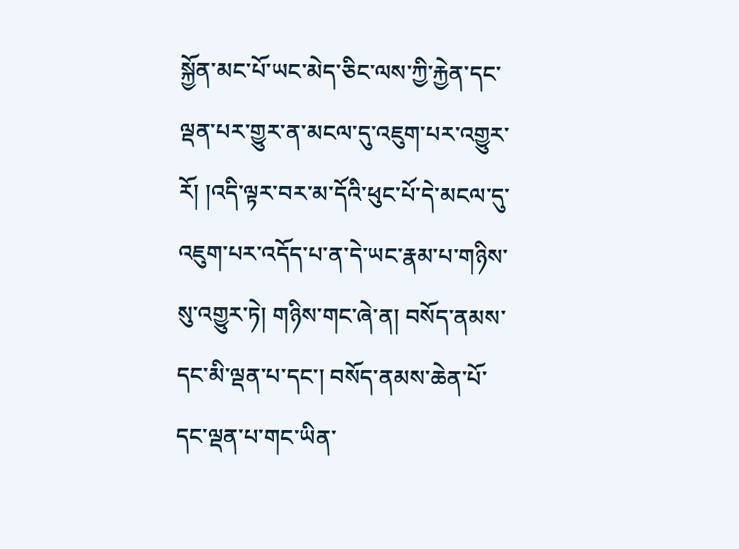སྐྱོན་མང་པོ་ཡང་མེད་ཅིང་ལས་ཀྱི་རྐྱེན་དང་ལྡན་པར་གྱུར་ན་མངལ་དུ་འཇུག་པར་འགྱུར་རོ། །འདི་ལྟར་བར་མ་དོའི་ཕུང་པོ་དེ་མངལ་དུ་འཇུག་པར་འདོད་པ་ན་དེ་ཡང་རྣམ་པ་གཉིས་སུ་འགྱུར་ཏེ། གཉིས་གང་ཞེ་ན། བསོད་ནམས་དང་མི་ལྡན་པ་དང་། བསོད་ནམས་ཆེན་པོ་དང་ལྡན་པ་གང་ཡིན་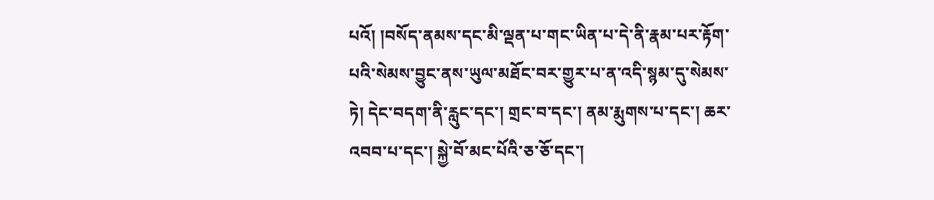པའོ། །བསོད་ནམས་དང་མི་ལྡན་པ་གང་ཡིན་པ་དེ་ནི་རྣམ་པར་རྟོག་པའི་སེམས་བྱུང་ནས་ཡུལ་མཐོང་བར་གྱུར་པ་ན་འདི་སྙམ་དུ་སེམས་ཏེ། དེང་བདག་ནི་རླུང་དང་། གྲང་བ་དང་། ནམ་རྨུགས་པ་དང་། ཆར་འབབ་པ་དང་། སྐྱེ་བོ་མང་པོའི་ཅ་ཅོ་དང་།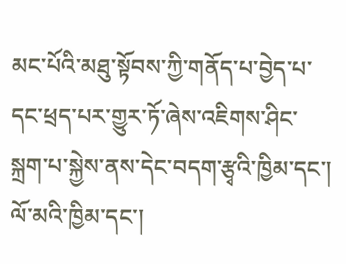མང་པོའི་མཐུ་སྟོབས་ཀྱི་གནོད་པ་བྱེད་པ་དང་ཕྲད་པར་གྱུར་ཏོ་ཞེས་འཇིགས་ཤིང་སྐྲག་པ་སྐྱེས་ནས་དེང་བདག་རྩྭའི་ཁྱིམ་དང་། ལོ་མའི་ཁྱིམ་དང་།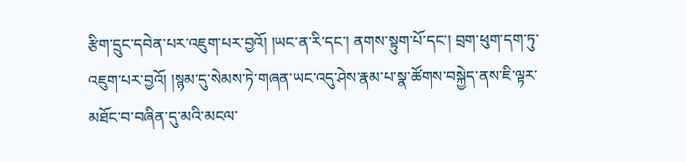རྩིག་དྲུང་དབེན་པར་འཇུག་པར་བྱའོ། །ཡང་ན་རི་དང་། ནགས་སྟུག་པོ་དང་། བྲག་ཕུག་དག་ཏུ་འཇུག་པར་བྱའོ། །སྙམ་དུ་སེམས་ཏེ་གཞན་ཡང་འདུ་ཤེས་རྣམ་པ་སྣ་ཚོགས་བསྐྱེད་ནས་ཇི་ལྟར་མཐོང་བ་བཞིན་དུ་མའི་མངལ་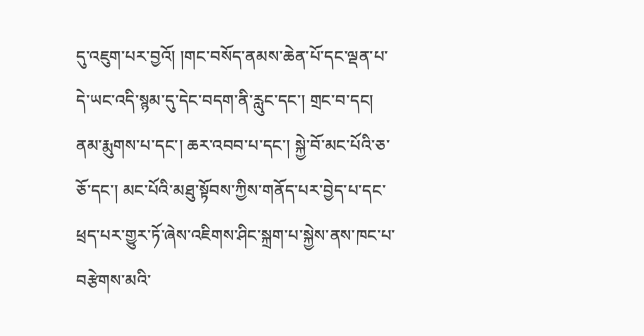དུ་འཇུག་པར་བྱའོ། །གང་བསོད་ནམས་ཆེན་པོ་དང་ལྡན་པ་དེ་ཡང་འདི་སྙམ་དུ་དེང་བདག་ནི་རླུང་དང་། གྲང་བ་དང། ནམ་རྨུགས་པ་དང་། ཆར་འབབ་པ་དང་། སྐྱེ་བོ་མང་པོའི་ཅ་ཅོ་དང་། མང་པོའི་མཐུ་སྟོབས་ཀྱིས་གནོད་པར་བྱེད་པ་དང་ཕྲད་པར་གྱུར་ཏོ་ཞེས་འཇིགས་ཤིང་སྐྲག་པ་སྐྱེས་ནས་ཁང་པ་བརྩེགས་མའི་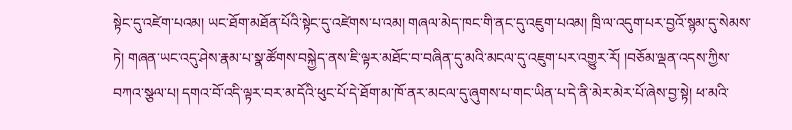སྟེང་དུ་འཛེག་པའམ། ཡང་ཐོག་མཐོན་པོའི་སྟེང་དུ་འཛེགས་པ་འམ། གཞལ་མེད་ཁང་གི་ནང་དུ་འཇུག་པའམ། ཁྲི་ལ་འདུག་པར་བྱའོ་སྙམ་དུ་སེམས་ཏེ། གཞན་ཡང་འདུ་ཤེས་རྣམ་པ་སྣ་ཚོགས་བསྐྱེད་ནས་ཇི་ལྟར་མཐོང་བ་བཞིན་དུ་མའི་མངལ་དུ་འཇུག་པར་འགྱུར་རོ། །བཅོམ་ལྡན་འདས་ཀྱིས་བཀའ་སྩལ་པ། དགའ་བོ་འདི་ལྟར་བར་མ་དོའི་ཕུང་པོ་དེ་ཐོག་མ་ཁོ་ནར་མངལ་དུ་ཞུགས་པ་གང་ཡིན་པ་དེ་ནི་མེར་མེར་པོ་ཞེས་བྱ་སྟེ། ཕ་མའི་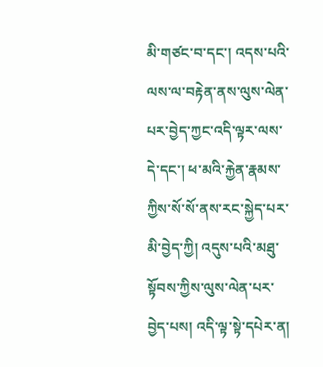མི་གཙང་བ་དང་། འདས་པའི་ལས་ལ་བརྟེན་ནས་ལུས་ལེན་པར་བྱེད་ཀྱང་འདི་ལྟར་ལས་དེ་དང་། ཕ་མའི་རྐྱེན་རྣམས་ཀྱིས་སོ་སོ་ནས་རང་སྐྱེད་པར་མི་བྱེད་ཀྱི། འདུས་པའི་མཐུ་སྟོབས་ཀྱིས་ལུས་ལེན་པར་བྱེད་པས། འདི་ལྟ་སྟེ་དཔེར་ན།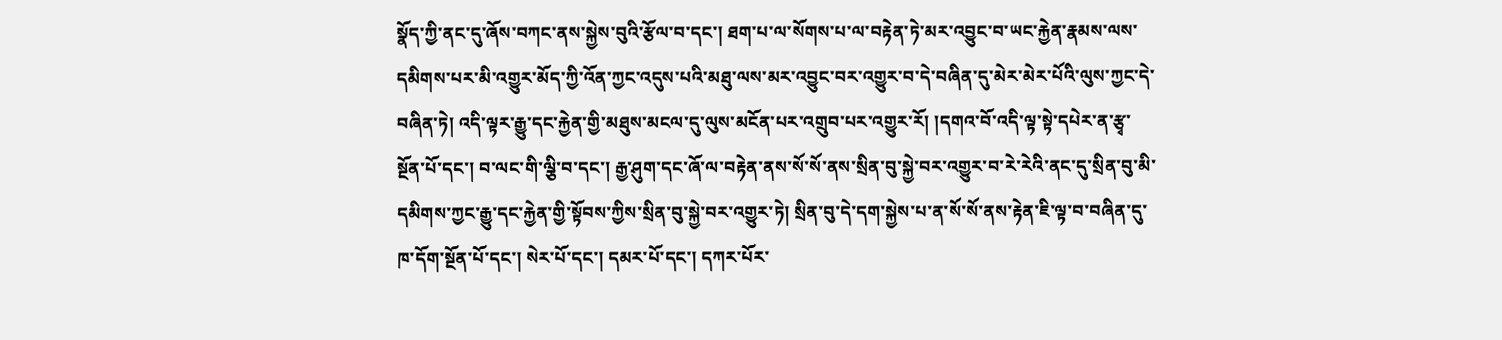སྣོད་ཀྱི་ནང་དུ་ཞོས་བཀང་ནས་སྐྱེས་བུའི་རྩོལ་བ་དང་། ཐག་པ་ལ་སོགས་པ་ལ་བརྟེན་ཏེ་མར་འབྱུང་བ་ཡང་རྐྱེན་རྣམས་ལས་དམིགས་པར་མི་འགྱུར་མོད་ཀྱི་འོན་ཀྱང་འདུས་པའི་མཐུ་ལས་མར་འབྱུང་བར་འགྱུར་བ་དེ་བཞིན་དུ་མེར་མེར་པོའི་ལུས་ཀྱང་དེ་བཞིན་ཏེ། འདི་ལྟར་རྒྱུ་དང་རྐྱེན་གྱི་མཐུས་མངལ་དུ་ལུས་མངོན་པར་འགྲུབ་པར་འགྱུར་རོ། །དགའ་བོ་འདི་ལྟ་སྟེ་དཔེར་ན་རྩྭ་སྔོན་པོ་དང་། བ་ལང་གི་ལྕི་བ་དང་། རྒྱ་ཤུག་དང་ཞོ་ལ་བརྟེན་ནས་སོ་སོ་ནས་སྲིན་བུ་སྐྱེ་བར་འགྱུར་བ་རེ་རེའི་ནང་དུ་སྲིན་བུ་མི་དམིགས་ཀྱང་རྒྱུ་དང་རྐྱེན་གྱི་སྟོབས་ཀྱིས་སྲིན་བུ་སྐྱེ་བར་འགྱུར་ཏེ། སྲིན་བུ་དེ་དག་སྐྱེས་པ་ན་སོ་སོ་ནས་རྟེན་ཇི་ལྟ་བ་བཞིན་དུ་ཁ་དོག་སྔོན་པོ་དང་། སེར་པོ་དང་། དམར་པོ་དང་། དཀར་པོར་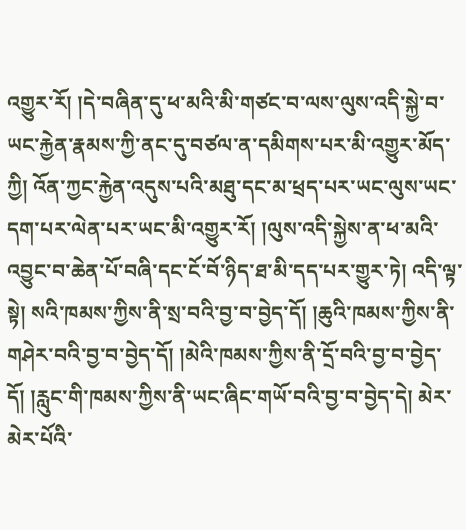འགྱུར་རོ། །དེ་བཞིན་དུ་ཕ་མའི་མི་གཙང་བ་ལས་ལུས་འདི་སྐྱེ་བ་ཡང་རྐྱེན་རྣམས་ཀྱི་ནང་དུ་བཙལ་ན་དམིགས་པར་མི་འགྱུར་མོད་ཀྱི། འོན་ཀྱང་རྐྱེན་འདུས་པའི་མཐུ་དང་མ་ཕྲད་པར་ཡང་ལུས་ཡང་དག་པར་ལེན་པར་ཡང་མི་འགྱུར་རོ། །ལུས་འདི་སྐྱེས་ན་ཕ་མའི་འབྱུང་བ་ཆེན་པོ་བཞི་དང་ངོ་བོ་ཉིད་ཐ་མི་དད་པར་གྱུར་ཏེ། འདི་ལྟ་སྟེ། སའི་ཁམས་ཀྱིས་ནི་སྲ་བའི་བྱ་བ་བྱེད་དོ། །ཆུའི་ཁམས་ཀྱིས་ནི་གཤེར་བའི་བྱ་བ་བྱེད་དོ། །མེའི་ཁམས་ཀྱིས་ནི་དྲོ་བའི་བྱ་བ་བྱེད་དོ། །རླུང་གི་ཁམས་ཀྱིས་ནི་ཡང་ཞིང་གཡོ་བའི་བྱ་བ་བྱེད་དེ། མེར་མེར་པོའི་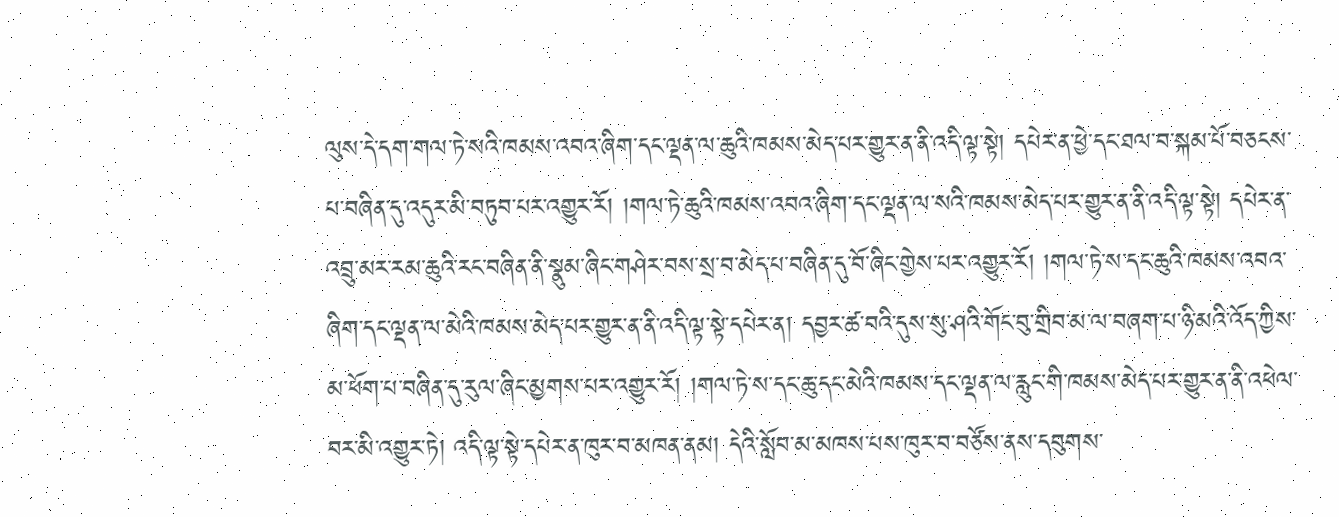ལུས་དེ་དག་གལ་ཏེ་སའི་ཁམས་འབའ་ཞིག་དང་ལྡན་ལ་ཆུའི་ཁམས་མེད་པར་གྱུར་ན་ནི་འདི་ལྟ་སྟེ། དཔེར་ན་ཕྱེ་དང་ཐལ་བ་སྐམ་པོ་བཅངས་པ་བཞིན་དུ་འདུར་མི་བཏུབ་པར་འགྱུར་རོ། །གལ་ཏེ་ཆུའི་ཁམས་འབའ་ཞིག་དང་ལྡན་ལ་སའི་ཁམས་མེད་པར་གྱུར་ན་ནི་འདི་ལྟ་སྟེ། དཔེར་ན་འབྲུ་མར་རམ་ཆུའི་རང་བཞིན་ནི་སྣུམ་ཞིང་གཤེར་བས་སྲ་བ་མེད་པ་བཞིན་དུ་བོ་ཞིང་གྱེས་པར་འགྱུར་རོ། །གལ་ཏེ་ས་དང་ཆུའི་ཁམས་འབའ་ཞིག་དང་ལྡན་ལ་མེའི་ཁམས་མེད་པར་གྱུར་ན་ནི་འདི་ལྟ་སྟེ་དཔེར་ན། དབྱར་ཚ་བའི་དུས་སུ་ཤའི་གོང་བུ་གྲིབ་མ་ལ་བཞག་པ་ཉི་མའི་འོད་ཀྱིས་མ་ཕོག་པ་བཞིན་དུ་རུལ་ཞིང་མྱགས་པར་འགྱུར་རོ། །གལ་ཏེ་ས་དང་ཆུ་དང་མེའི་ཁམས་དང་ལྡན་ལ་རླུང་གི་ཁམས་མེད་པར་གྱུར་ན་ནི་འཕེལ་བར་མི་འགྱུར་ཏེ། འདི་ལྟ་སྟེ་དཔེར་ན་ཁུར་བ་མཁན་ནམ། དེའི་སློབ་མ་མཁས་པས་ཁུར་བ་བཙོས་ནས་དབུགས་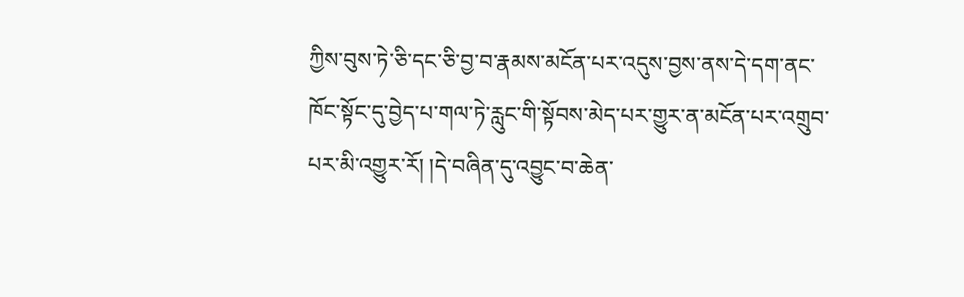ཀྱིས་བུས་ཏེ་ཅི་དང་ཅི་བྱ་བ་རྣམས་མངོན་པར་འདུས་བྱས་ནས་དེ་དག་ནང་ཁོང་སྟོང་དུ་བྱེད་པ་གལ་ཏེ་རླུང་གི་སྟོབས་མེད་པར་གྱུར་ན་མངོན་པར་འགྲུབ་པར་མི་འགྱུར་རོ། །དེ་བཞིན་དུ་འབྱུང་བ་ཆེན་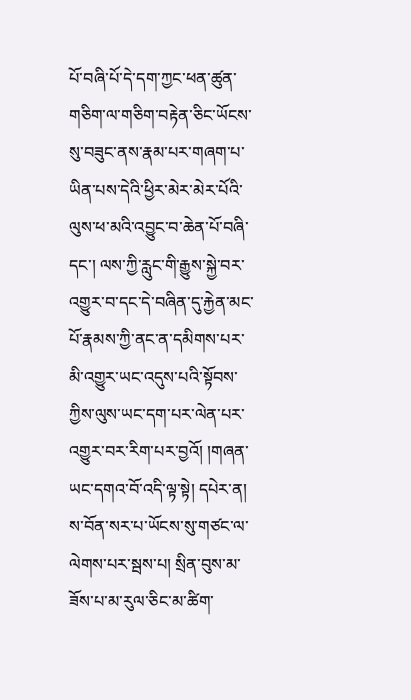པོ་བཞི་པོ་དེ་དག་ཀྱང་ཕན་ཚུན་གཅིག་ལ་གཅིག་བརྟེན་ཅིང་ཡོངས་སུ་བཟུང་ནས་རྣམ་པར་གཞག་པ་ཡིན་པས་དེའི་ཕྱིར་མེར་མེར་པོའི་ལུས་ཕ་མའི་འབྱུང་བ་ཆེན་པོ་བཞི་དང་། ལས་ཀྱི་རླུང་གི་རྒྱུས་སྐྱེ་བར་འགྱུར་བ་དང་དེ་བཞིན་དུ་རྐྱེན་མང་པོ་རྣམས་ཀྱི་ནང་ན་དམིགས་པར་མི་འགྱུར་ཡང་འདུས་པའི་སྟོབས་ཀྱིས་ལུས་ཡང་དག་པར་ལེན་པར་འགྱུར་བར་རིག་པར་བྱའོ། །གཞན་ཡང་དགའ་བོ་འདི་ལྟ་སྟེ། དཔེར་ན། ས་བོན་སར་པ་ཡོངས་སུ་གཙང་ལ་ལེགས་པར་སྦས་པ། སྲིན་བུས་མ་ཟོས་པ་མ་རུལ་ཅིང་མ་ཚིག་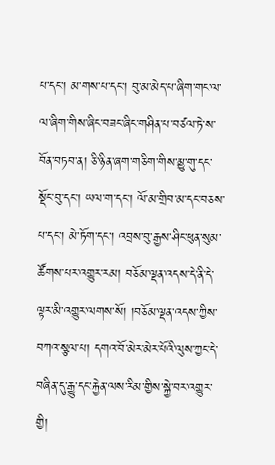པ་དང་། མ་གས་པ་དང་། བུ་མ་མེད་པ་ཞིག་གང་ལ་ལ་ཞིག་གིས་ཞིང་བཟང་ཞིང་གཤིན་པ་བཙལ་ཏེ་ས་བོན་བཏབ་ན། ཅི་ཉིན་ཞག་གཅིག་གིས་མྱུ་གུ་དང་སྡོང་བུ་དང་། ཡལ་ག་དང་། ལོ་མ་གྲིབ་མ་དང་བཅས་པ་དང་། མེ་ཏོག་དང་། འབྲས་བུ་རྒྱས་ཤིང་ཕུན་སུམ་ཚོགས་པར་འགྱུར་རམ། བཅོམ་ལྡན་འདས་དེ་ནི་དེ་ལྟར་མི་འགྱུར་ལགས་སོ། །བཅོམ་ལྡན་འདས་ཀྱིས་བཀའ་སྩལ་པ། དགའ་བོ་མེར་མེར་པོའི་ལུས་ཀྱང་དེ་བཞིན་དུ་རྒྱུ་དང་རྐྱེན་ལས་རིམ་གྱིས་སྐྱེ་བར་འགྱུར་གྱི།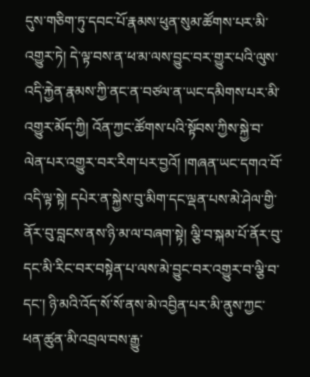དུས་གཅིག་ཏུ་དབང་པོ་རྣམས་ཕུན་སུམ་ཚོགས་པར་མི་འགྱུར་ཏེ། དེ་ལྟ་བས་ན་ཕ་མ་ལས་བྱུང་བར་གྱུར་པའི་ལུས་འདི་རྐྱེན་རྣམས་ཀྱི་ནང་ན་བཙལ་ན་ཡང་དམིགས་པར་མི་འགྱུར་མོད་ཀྱི། འོན་ཀྱང་ཚོགས་པའི་སྟོབས་ཀྱིས་སྐྱེ་བ་ལེན་པར་འགྱུར་བར་རིག་པར་བྱའོ། །གཞན་ཡང་དགའ་བོ་འདི་ལྟ་སྟེ། དཔེར་ན་སྐྱེས་བུ་མིག་དང་ལྡན་པས་མེ་ཤེལ་གྱི་ནོར་བུ་བླངས་ནས་ཉི་མ་ལ་བཞག་སྟེ། ལྕི་བ་སྐམ་པོ་ནོར་བུ་དང་མི་རིང་བར་བསྟེན་པ་ལས་མེ་བྱུང་བར་འགྱུར་བ་ལྕི་བ་དང་། ཉི་མའི་འོད་སོ་སོ་ནས་མེ་འབྱིན་པར་མི་ནུས་ཀྱང་ཕན་ཚུན་མི་འབྲལ་བས་རྒྱུ་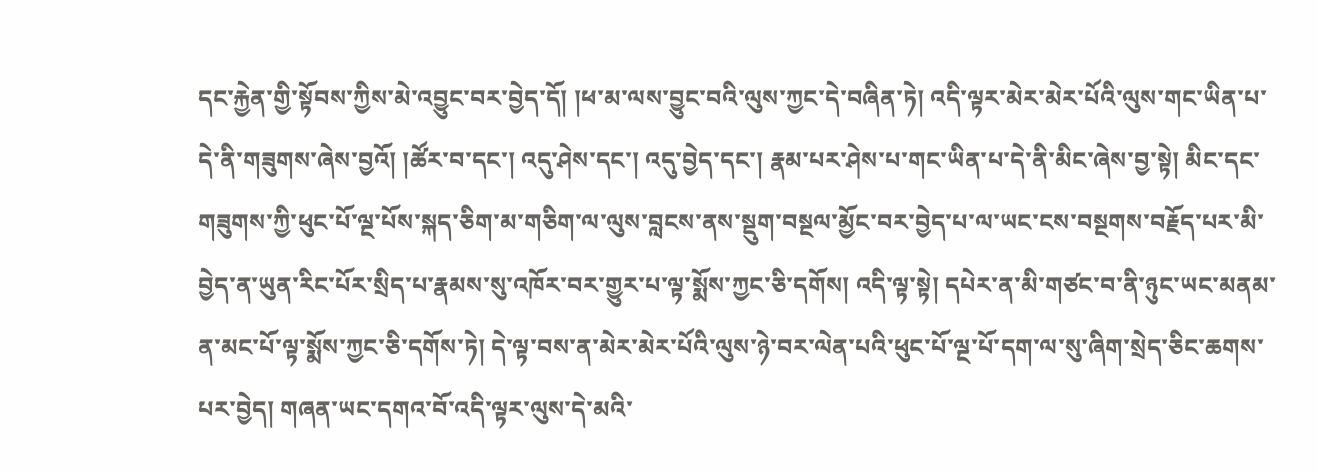དང་རྐྱེན་གྱི་སྟོབས་ཀྱིས་མེ་འབྱུང་བར་བྱེད་དོ། །ཕ་མ་ལས་བྱུང་བའི་ལུས་ཀྱང་དེ་བཞིན་ཏེ། འདི་ལྟར་མེར་མེར་པོའི་ལུས་གང་ཡིན་པ་དེ་ནི་གཟུགས་ཞེས་བྱའོ། །ཚོར་བ་དང་། འདུ་ཤེས་དང་། འདུ་བྱེད་དང་། རྣམ་པར་ཤེས་པ་གང་ཡིན་པ་དེ་ནི་མིང་ཞེས་བྱ་སྟེ། མིང་དང་གཟུགས་ཀྱི་ཕུང་པོ་ལྔ་པོས་སྐད་ཅིག་མ་གཅིག་ལ་ལུས་བླངས་ནས་སྡུག་བསྔལ་མྱོང་བར་བྱེད་པ་ལ་ཡང་ངས་བསྔགས་བརྗོད་པར་མི་བྱེད་ན་ཡུན་རིང་པོར་སྲིད་པ་རྣམས་སུ་འཁོར་བར་གྱུར་པ་ལྟ་སྨོས་ཀྱང་ཅི་དགོས། འདི་ལྟ་སྟེ། དཔེར་ན་མི་གཙང་བ་ནི་ཉུང་ཡང་མནམ་ན་མང་པོ་ལྟ་སྨོས་ཀྱང་ཅི་དགོས་ཏེ། དེ་ལྟ་བས་ན་མེར་མེར་པོའི་ལུས་ཉེ་བར་ལེན་པའི་ཕུང་པོ་ལྔ་པོ་དག་ལ་སུ་ཞིག་སྲེད་ཅིང་ཆགས་པར་བྱེད། གཞན་ཡང་དགའ་བོ་འདི་ལྟར་ལུས་དེ་མའི་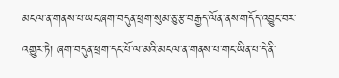མངལ་ན་གནས་པ་ཡང་ཞག་བདུན་ཕྲག་སུམ་ཅུ་རྩ་བརྒྱད་ལོན་ནས་གདོད་འབྱུང་བར་འགྱུར་ཏེ། ཞག་བདུན་ཕྲག་དང་པོ་ལ་མའི་མངལ་ན་གནས་པ་གང་ཡིན་པ་དེ་ནི་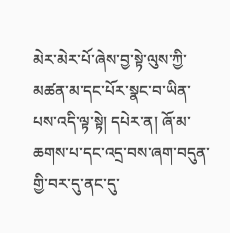མེར་མེར་པོ་ཞེས་བྱ་སྟེ་ལུས་ཀྱི་མཚན་མ་དང་པོར་སྣང་བ་ཡིན་པས་འདི་ལྟ་སྟེ། དཔེར་ན། ཞོ་མ་ཆགས་པ་དང་འདྲ་བས་ཞག་བདུན་གྱི་བར་དུ་ནང་དུ་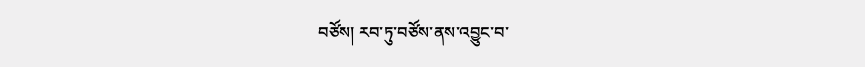བཙོས། རབ་ཏུ་བཙོས་ནས་འབྱུང་བ་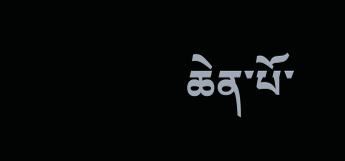ཆེན་པོ་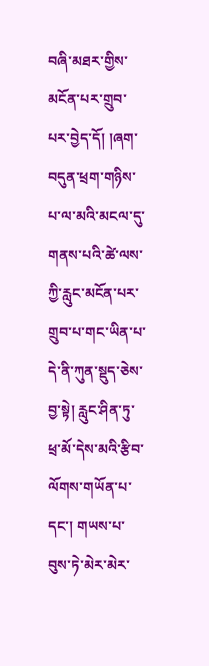བཞི་མཐར་གྱིས་མངོན་པར་གྲུབ་པར་བྱེད་དོ། །ཞག་བདུན་ཕྲག་གཉིས་པ་ལ་མའི་མངལ་དུ་གནས་པའི་ཚེ་ལས་ཀྱི་རླུང་མངོན་པར་གྲུབ་པ་གང་ཡིན་པ་དེ་ནི་ཀུན་སྡུད་ཅེས་བྱ་སྟེ། རླུང་ཤིན་ཏུ་ཕྲ་མོ་དེས་མའི་རྩིབ་ལོགས་གཡོན་པ་དང་། གཡས་པ་བུས་ཏེ་མེར་མེར་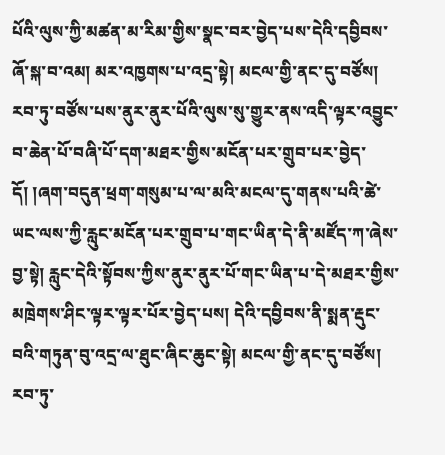པོའི་ལུས་ཀྱི་མཚན་མ་རིམ་གྱིས་སྣང་བར་བྱེད་པས་དེའི་དབྱིབས་ཞོ་སྐ་བ་འམ། མར་འཁྱགས་པ་འདྲ་སྟེ། མངལ་གྱི་ནང་དུ་བཙོས། རབ་ཏུ་བཙོས་པས་ནུར་ནུར་པོའི་ལུས་སུ་གྱུར་ནས་འདི་ལྟར་འབྱུང་བ་ཆེན་པོ་བཞི་པོ་དག་མཐར་གྱིས་མངོན་པར་གྲུབ་པར་བྱེད་དོ། །ཞག་བདུན་ཕྲག་གསུམ་པ་ལ་མའི་མངལ་དུ་གནས་པའི་ཚེ་ཡང་ལས་ཀྱི་རླུང་མངོན་པར་གྲུབ་པ་གང་ཡིན་དེ་ནི་མཛོད་ཀ་ཞེས་བྱ་སྟེ། རླུང་དེའི་སྟོབས་ཀྱིས་ནུར་ནུར་པོ་གང་ཡིན་པ་དེ་མཐར་གྱིས་མཁྲེགས་ཤིང་ལྟར་ལྟར་པོར་བྱེད་པས། དེའི་དབྱིབས་ནི་སྨན་རྡུང་བའི་གཏུན་བུ་འདྲ་ལ་ཐུང་ཞིང་ཆུང་སྟེ། མངལ་གྱི་ནང་དུ་བཙོས། རབ་ཏུ་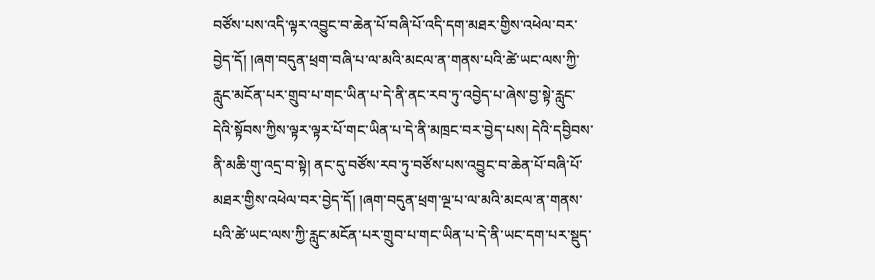བཙོས་པས་འདི་ལྟར་འབྱུང་བ་ཆེན་པོ་བཞི་པོ་འདི་དག་མཐར་གྱིས་འཕེལ་བར་བྱེད་དོ། །ཞག་བདུན་ཕྲག་བཞི་པ་ལ་མའི་མངལ་ན་གནས་པའི་ཚེ་ཡང་ལས་ཀྱི་རླུང་མངོན་པར་གྲུབ་པ་གང་ཡིན་པ་དེ་ནི་ནང་རབ་ཏུ་འབྱེད་པ་ཞེས་བྱ་སྟེ་རླུང་དེའི་སྟོབས་ཀྱིས་ལྟར་ལྟར་པོ་གང་ཡིན་པ་དེ་ནི་མཁྲང་བར་བྱེད་པས། དེའི་དབྱིབས་ནི་མཆི་གུ་འདྲ་བ་སྟེ། ནང་དུ་བཙོས་རབ་ཏུ་བཙོས་པས་འབྱུང་བ་ཆེན་པོ་བཞི་པོ་མཐར་གྱིས་འཕེལ་བར་བྱེད་དོ། །ཞག་བདུན་ཕྲག་ལྔ་པ་ལ་མའི་མངལ་ན་གནས་པའི་ཚེ་ཡང་ལས་ཀྱི་རླུང་མངོན་པར་གྲུབ་པ་གང་ཡིན་པ་དེ་ནི་ཡང་དག་པར་སྡུད་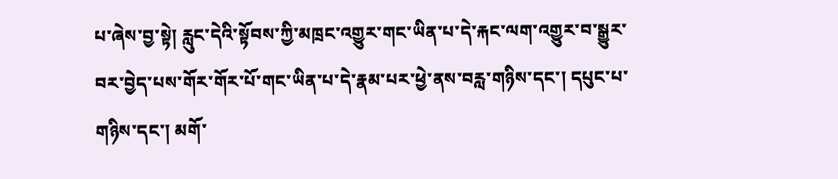པ་ཞེས་བྱ་སྟེ། རླུང་དེའི་སྟོབས་ཀྱི་མཁྲང་འགྱུར་གང་ཡིན་པ་དེ་རྐང་ལག་འགྱུར་བ་སྒྱུར་བར་བྱེད་པས་གོར་གོར་པོ་གང་ཡིན་པ་དེ་རྣམ་པར་ཕྱེ་ནས་བརླ་གཉིས་དང་། དཔུང་པ་གཉིས་དང་། མགོ་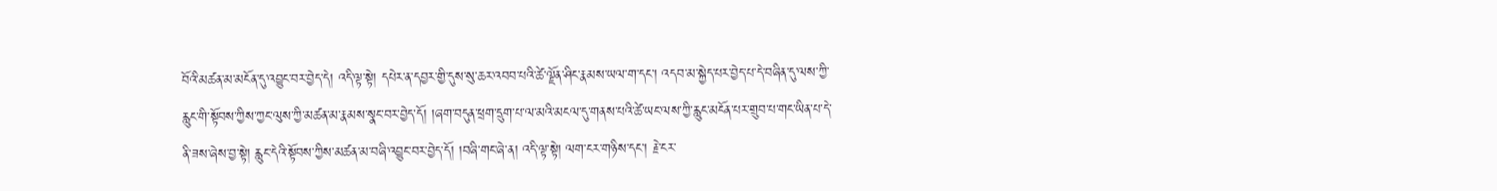བོའི་མཚན་མ་མངོན་དུ་འབྱུང་བར་བྱེད་དེ། འདི་ལྟ་སྟེ། དཔེར་ན་དབྱར་གྱི་དུས་སུ་ཆར་འབབ་པའི་ཚེ་ལྗོན་ཤིང་རྣམས་ཡལ་ག་དང་། འདབ་མ་སྐྱེད་པར་བྱེད་པ་དེ་བཞིན་དུ་ལས་ཀྱི་རླུང་གི་སྟོབས་ཀྱིས་ཀྱང་ལུས་ཀྱི་མཚན་མ་རྣམས་སྣང་བར་བྱེད་དོ། །ཞག་བདུན་ཕྲག་དྲུག་པ་ལ་མའི་མངལ་དུ་གནས་པའི་ཚེ་ཡང་ལས་ཀྱི་རླུང་མངོན་པར་གྲུབ་པ་གང་ཡིན་པ་དེ་ནི་ཟས་ཞེས་བྱ་སྟེ། རླུང་དེའི་སྟོབས་ཀྱིས་མཚན་མ་བཞི་འབྱུང་བར་བྱེད་དོ། །བཞི་གང་ཞེ་ན། འདི་ལྟ་སྟེ། ལག་ངར་གཉིས་དང་། རྗེ་ངར་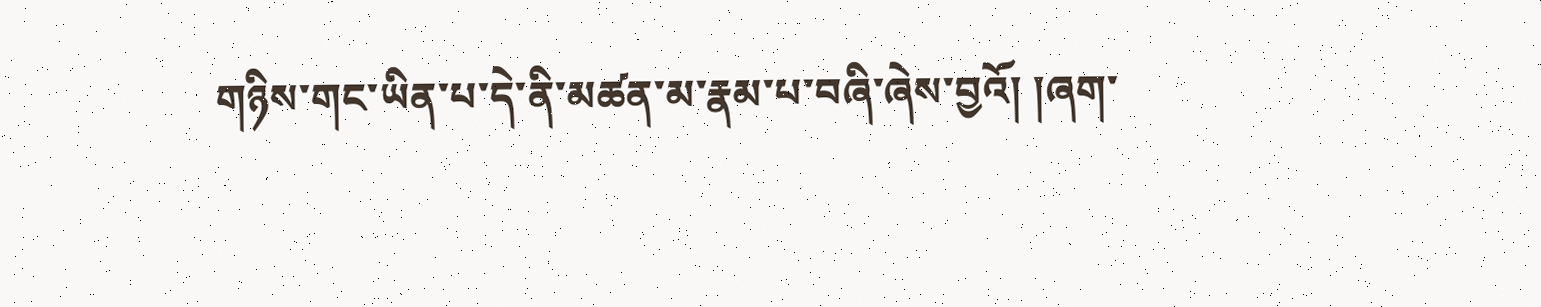གཉིས་གང་ཡིན་པ་དེ་ནི་མཚན་མ་རྣམ་པ་བཞི་ཞེས་བྱའོ། །ཞག་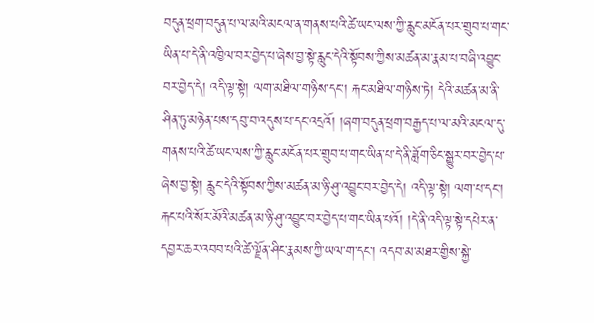བདུན་ཕྲག་བདུན་པ་ལ་མའི་མངལ་ན་གནས་པའི་ཚེ་ཡང་ལས་ཀྱི་རླུང་མངོན་པར་གྲུབ་པ་གང་ཡིན་པ་དེ་ནི་འཁྱིལ་བར་བྱེད་པ་ཞེས་བྱ་སྟེ་རླུང་དེའི་སྟོབས་ཀྱིས་མཚན་མ་རྣམ་པ་བཞི་འབྱུང་བར་བྱེད་དེ། འདི་ལྟ་སྟེ། ལག་མཐིལ་གཉིས་དང་། རྐང་མཐིལ་གཉིས་ཏེ། དེའི་མཚན་མ་ནི་ཤིན་ཏུ་མཉེན་པས་དབུ་བ་འདུས་པ་དང་འདྲའོ། །ཞག་བདུན་ཕྲག་བརྒྱད་པ་ལ་མའི་མངལ་དུ་གནས་པའི་ཚེ་ཡང་ལས་ཀྱི་རླུང་མངོན་པར་གྲུབ་པ་གང་ཡིན་པ་དེ་ནི་ཟློག་ཅིང་སྒྱུར་བར་བྱེད་པ་ཞེས་བྱ་སྟེ། རླུང་དེའི་སྟོབས་ཀྱིས་མཚན་མ་ཉི་ཤུ་འབྱུང་བར་བྱེད་དེ། འདི་ལྟ་སྟེ། ལག་པ་དང་། རྐང་པའི་སོར་མོའི་མཚན་མ་ཉི་ཤུ་འབྱུང་བར་བྱེད་པ་གང་ཡིན་པའོ། །དེ་ནི་འདི་ལྟ་སྟེ་དཔེར་ན་དབྱར་ཆར་འབབ་པའི་ཚེ་ལྗོན་ཤིང་རྣམས་ཀྱི་ཡལ་ག་དང་། འདབ་མ་མཐར་གྱིས་སྐྱེ་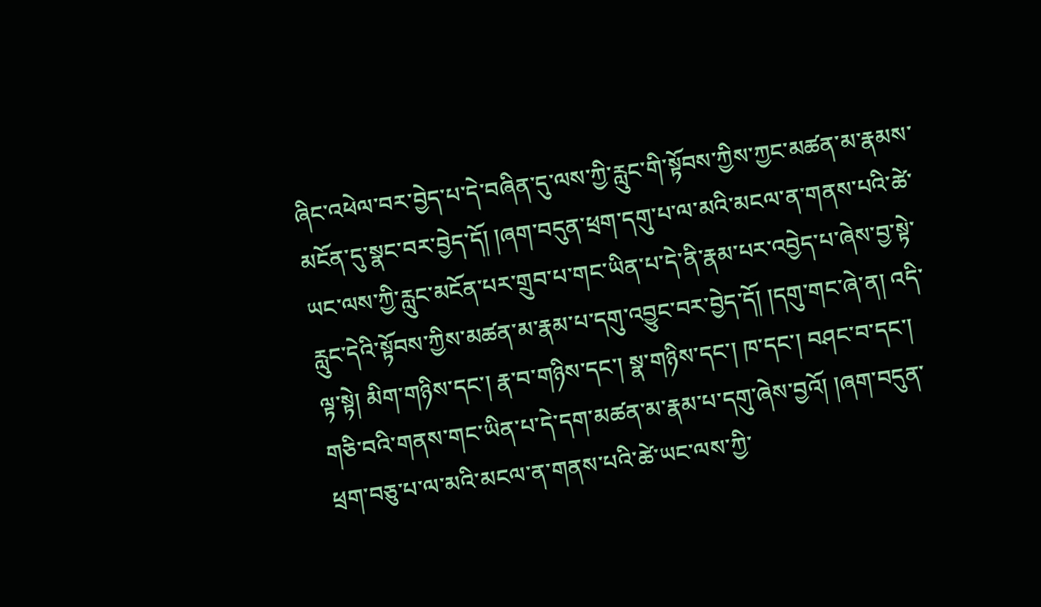ཞིང་འཕེལ་བར་བྱེད་པ་དེ་བཞིན་དུ་ལས་ཀྱི་རླུང་གི་སྟོབས་ཀྱིས་ཀྱང་མཚན་མ་རྣམས་མངོན་དུ་སྣང་བར་བྱེད་དོ། །ཞག་བདུན་ཕྲག་དགུ་པ་ལ་མའི་མངལ་ན་གནས་པའི་ཚེ་ཡང་ལས་ཀྱི་རླུང་མངོན་པར་གྲུབ་པ་གང་ཡིན་པ་དེ་ནི་རྣམ་པར་འབྱེད་པ་ཞེས་བྱ་སྟེ་རླུང་དེའི་སྟོབས་ཀྱིས་མཚན་མ་རྣམ་པ་དགུ་འབྱུང་བར་བྱེད་དོ། །དགུ་གང་ཞེ་ན། འདི་ལྟ་སྟེ། མིག་གཉིས་དང་། རྣ་བ་གཉིས་དང་། སྣ་གཉིས་དང་། ཁ་དང་། བཤང་བ་དང་། གཅི་བའི་གནས་གང་ཡིན་པ་དེ་དག་མཚན་མ་རྣམ་པ་དགུ་ཞེས་བྱའོ། །ཞག་བདུན་ཕྲག་བཅུ་པ་ལ་མའི་མངལ་ན་གནས་པའི་ཚེ་ཡང་ལས་ཀྱི་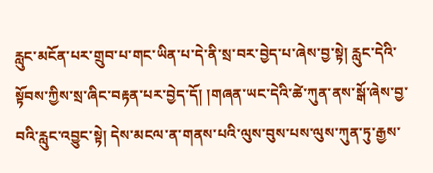རླུང་མངོན་པར་གྲུབ་པ་གང་ཡིན་པ་དེ་ནི་སྲ་བར་བྱེད་པ་ཞེས་བྱ་སྟེ། རླུང་དེའི་སྟོབས་ཀྱིས་སྲ་ཞིང་བརྟན་པར་བྱེད་དོ། །གཞན་ཡང་དེའི་ཚེ་ཀུན་ནས་སྒོ་ཞེས་བྱ་བའི་རླུང་འབྱུང་སྟེ། དེས་མངལ་ན་གནས་པའི་ལུས་བུས་པས་ལུས་ཀུན་ཏུ་རྒྱས་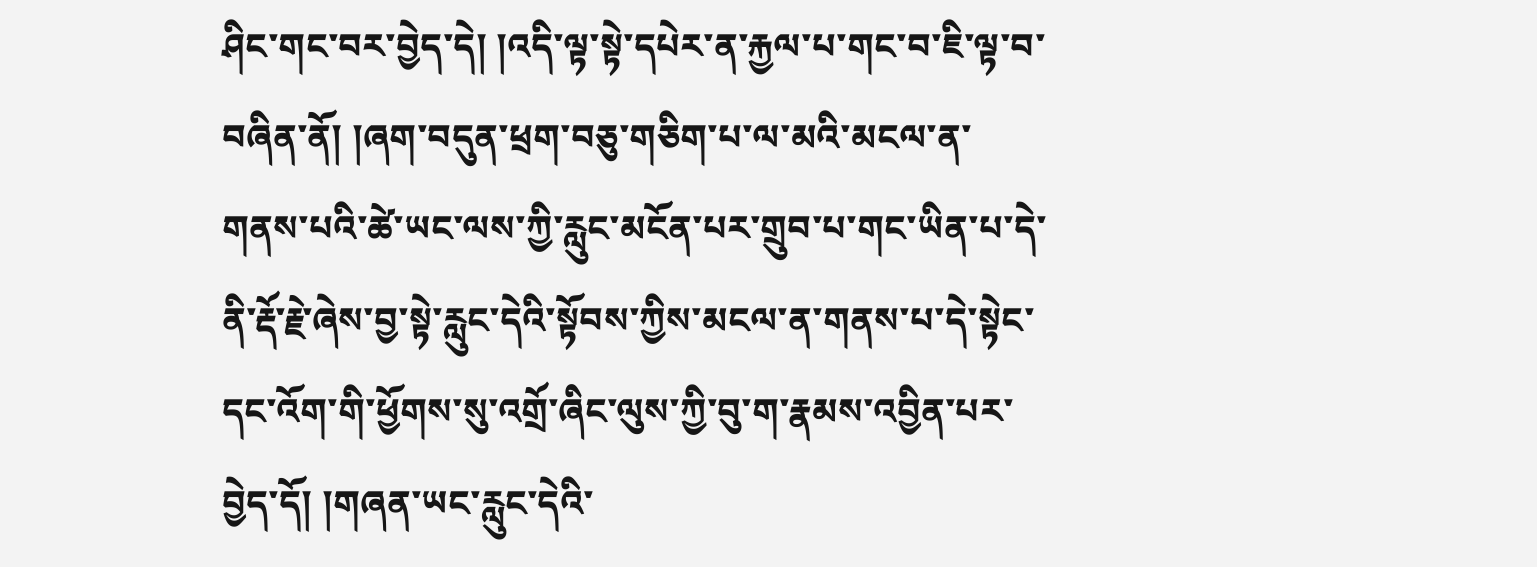ཤིང་གང་བར་བྱེད་དེ། །འདི་ལྟ་སྟེ་དཔེར་ན་རྐྱལ་པ་གང་བ་ཇི་ལྟ་བ་བཞིན་ནོ། །ཞག་བདུན་ཕྲག་བཅུ་གཅིག་པ་ལ་མའི་མངལ་ན་གནས་པའི་ཚེ་ཡང་ལས་ཀྱི་རླུང་མངོན་པར་གྲུབ་པ་གང་ཡིན་པ་དེ་ནི་རྡོ་རྗེ་ཞེས་བྱ་སྟེ་རླུང་དེའི་སྟོབས་ཀྱིས་མངལ་ན་གནས་པ་དེ་སྟེང་དང་འོག་གི་ཕྱོགས་སུ་འགྲོ་ཞིང་ལུས་ཀྱི་བུ་ག་རྣམས་འབྱིན་པར་བྱེད་དོ། །གཞན་ཡང་རླུང་དེའི་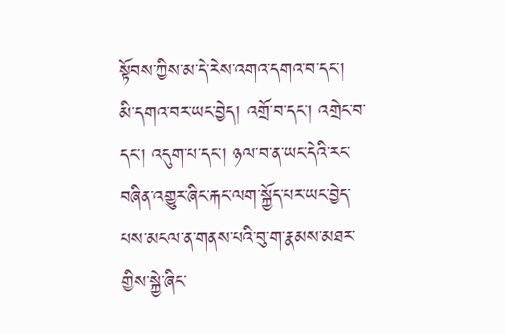སྟོབས་ཀྱིས་མ་དེ་རེས་འགའ་དགའ་བ་དང་། མི་དགའ་བར་ཡང་བྱེད། འགྲོ་བ་དང་། འགྲེང་བ་དང་། འདུག་པ་དང་། ཉལ་བ་ན་ཡང་དེའི་རང་བཞིན་འགྱུར་ཞིང་རྐང་ལག་སྐྱོད་པར་ཡང་བྱེད་པས་མངལ་ན་གནས་པའི་བུ་ག་རྣམས་མཐར་གྱིས་སྐྱེ་ཞིང་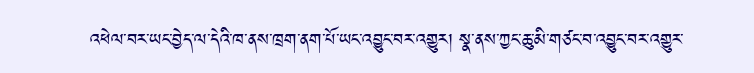འཕེལ་བར་ཡང་བྱེད་ལ་དེའི་ཁ་ནས་ཁྲག་ནག་པོ་ཡང་འབྱུང་བར་འགྱུར། སྣ་ནས་ཀྱང་ཆུ་མི་གཙང་བ་འབྱུང་བར་འགྱུར་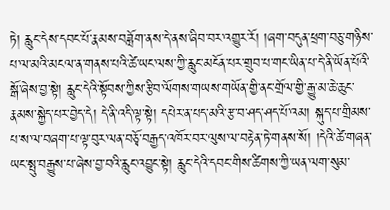ཏེ། རླུང་དེས་དབང་པོ་རྣམས་བཟློག་ནས་དེ་ནས་ཞིབ་བར་འགྱུར་རོ། །ཞག་བདུན་ཕྲག་བཅུ་གཉིས་པ་ལ་མའི་མངལ་ན་གནས་པའི་ཚེ་ཡང་ལས་ཀྱི་རླུང་མངོན་པར་གྲུབ་པ་གང་ཡིན་པ་དེ་ནི་ཡོན་པོའི་སྒོ་ཞེས་བྱ་སྟེ། རླུང་དེའི་སྟོབས་ཀྱིས་རྩིབ་ལོགས་གཡས་གཡོན་གྱི་ནང་གྲོལ་གྱི་རྒྱུ་མ་ཆེ་ཆུང་རྣམས་སྐྱེད་པར་བྱེད་དེ། དེ་ནི་འདི་ལྟ་སྟེ། དཔེར་ན་པད་མའི་རྩ་བ་ཤད་ཤད་པོ་འམ། སྐུད་པ་གྲིམས་པ་ས་ལ་བཞག་པ་ལྟ་བུར་ལན་བཅྭོ་བརྒྱད་འཁོར་བར་ལུས་ལ་བརྟེན་ཏེ་གནས་སོ། །དེའི་ཚེ་གཞན་ཡང་སྤུ་བརྒྱུས་པ་ཞེས་བྱ་བའི་རླུང་འབྱུང་སྟེ། རླུང་དེའི་དབང་གིས་ཚིགས་ཀྱི་ཡན་ལག་སུམ་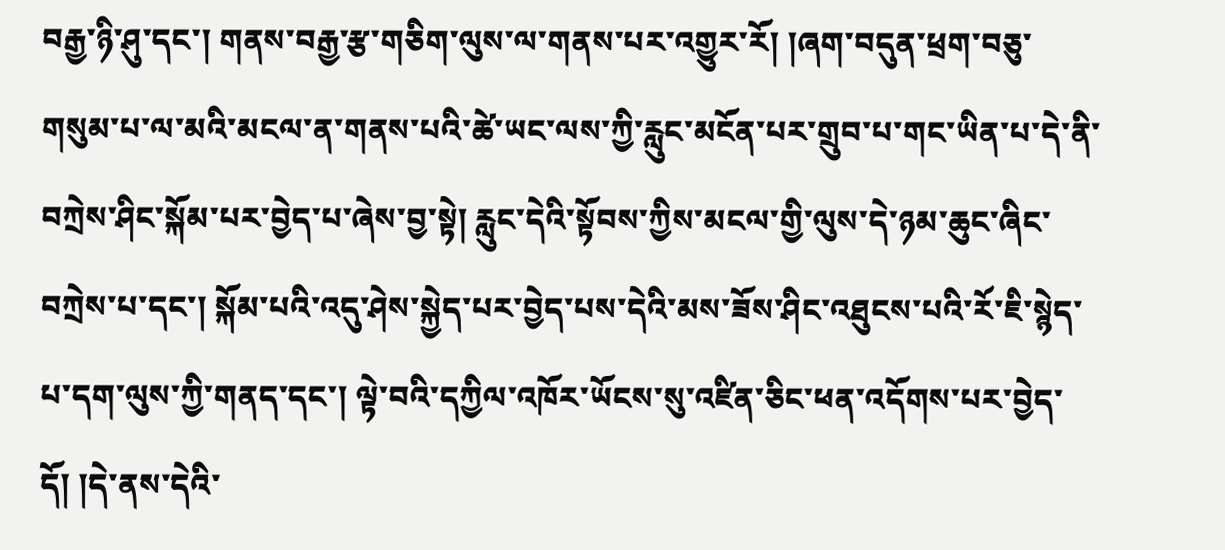བརྒྱ་ཉི་ཤུ་དང་། གནས་བརྒྱ་རྩ་གཅིག་ལུས་ལ་གནས་པར་འགྱུར་རོ། །ཞག་བདུན་ཕྲག་བཅུ་གསུམ་པ་ལ་མའི་མངལ་ན་གནས་པའི་ཚེ་ཡང་ལས་ཀྱི་རླུང་མངོན་པར་གྲུབ་པ་གང་ཡིན་པ་དེ་ནི་བཀྲེས་ཤིང་སྐོམ་པར་བྱེད་པ་ཞེས་བྱ་སྟེ། རླུང་དེའི་སྟོབས་ཀྱིས་མངལ་གྱི་ལུས་དེ་ཉམ་ཆུང་ཞིང་བཀྲེས་པ་དང་། སྐོམ་པའི་འདུ་ཤེས་སྐྱེད་པར་བྱེད་པས་དེའི་མས་ཟོས་ཤིང་འཐུངས་པའི་རོ་ཇི་སྙེད་པ་དག་ལུས་ཀྱི་གནད་དང་། ལྟེ་བའི་དཀྱིལ་འཁོར་ཡོངས་སུ་འཛིན་ཅིང་ཕན་འདོགས་པར་བྱེད་དོ། །དེ་ནས་དེའི་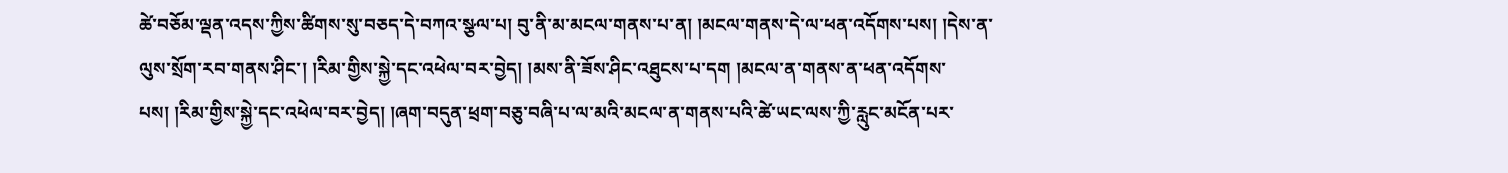ཚེ་བཅོམ་ལྡན་འདས་ཀྱིས་ཚིགས་སུ་བཅད་དེ་བཀའ་སྩལ་པ། བུ་ནི་མ་མངལ་གནས་པ་ན། །མངལ་གནས་དེ་ལ་ཕན་འདོགས་པས། །དེས་ན་ལུས་སྲོག་རབ་གནས་ཤིང་། །རིམ་གྱིས་སྐྱེ་དང་འཕེལ་བར་བྱེད། །མས་ནི་ཟོས་ཤིང་འཐུངས་པ་དག །མངལ་ན་གནས་ན་ཕན་འདོགས་པས། །རིམ་གྱིས་སྐྱེ་དང་འཕེལ་བར་བྱེད། །ཞག་བདུན་ཕྲག་བཅུ་བཞི་པ་ལ་མའི་མངལ་ན་གནས་པའི་ཚེ་ཡང་ལས་ཀྱི་རླུང་མངོན་པར་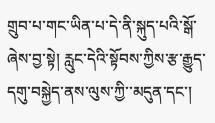གྲུབ་པ་གང་ཡིན་པ་དེ་ནི་སྐུད་པའི་སྒོ་ཞེས་བྱ་སྟེ། རླུང་དེའི་སྟོབས་ཀྱིས་རྩ་རྒྱུད་དགུ་བསྐྱེད་ནས་ལུས་ཀྱི་་མདུན་དང་།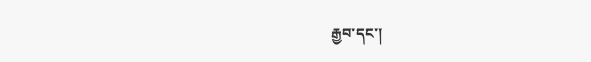རྒྱབ་དང་།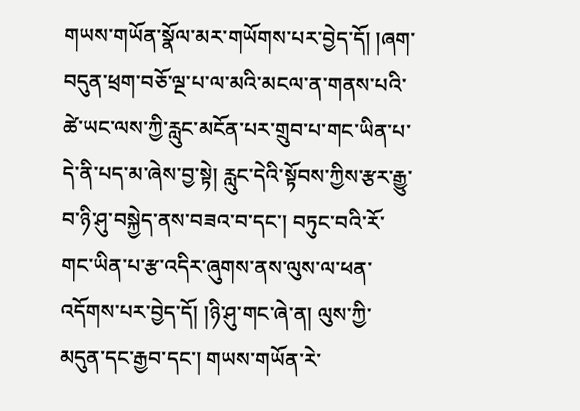གཡས་གཡོན་སྣོལ་མར་གཡོགས་པར་བྱེད་དོ། །ཞག་བདུན་ཕྲག་བཅོ་ལྔ་པ་ལ་མའི་མངལ་ན་གནས་པའི་ཚེ་ཡང་ལས་ཀྱི་རླུང་མངོན་པར་གྲུབ་པ་གང་ཡིན་པ་དེ་ནི་པད་མ་ཞེས་བྱ་སྟེ། རླུང་དེའི་སྟོབས་ཀྱིས་རྩར་རྒྱུ་བ་ཉི་ཤུ་བསྐྱེད་ནས་བཟའ་བ་དང་། བཏུང་བའི་རོ་གང་ཡིན་པ་རྩ་འདིར་ཞུགས་ནས་ལུས་ལ་ཕན་འདོགས་པར་བྱེད་དོ། །ཉི་ཤུ་གང་ཞེ་ན། ལུས་ཀྱི་མདུན་དང་རྒྱབ་དང་། གཡས་གཡོན་རེ་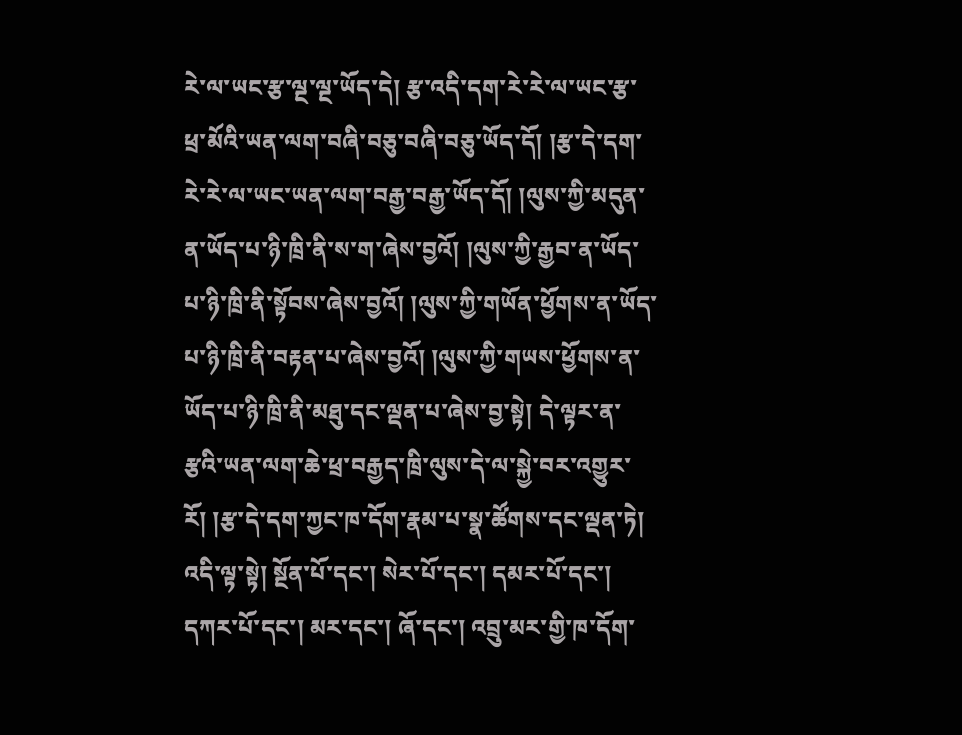རེ་ལ་ཡང་རྩ་ལྔ་ལྔ་ཡོད་དེ། རྩ་འདི་དག་རེ་རེ་ལ་ཡང་རྩ་ཕྲ་མོའི་ཡན་ལག་བཞི་བཅུ་བཞི་བཅུ་ཡོད་དོ། །རྩ་དེ་དག་རེ་རེ་ལ་ཡང་ཡན་ལག་བརྒྱ་བརྒྱ་ཡོད་དོ། །ལུས་ཀྱི་མདུན་ན་ཡོད་པ་ཉི་ཁྲི་ནི་ས་ག་ཞེས་བྱའོ། །ལུས་ཀྱི་རྒྱབ་ན་ཡོད་པ་ཉི་ཁྲི་ནི་སྟོབས་ཞེས་བྱའོ། །ལུས་ཀྱི་གཡོན་ཕྱོགས་ན་ཡོད་པ་ཉི་ཁྲི་ནི་བརྟན་པ་ཞེས་བྱའོ། །ལུས་ཀྱི་གཡས་ཕྱོགས་ན་ཡོད་པ་ཉི་ཁྲི་ནི་མཐུ་དང་ལྡན་པ་ཞེས་བྱ་སྟེ། དེ་ལྟར་ན་རྩའི་ཡན་ལག་ཆེ་ཕྲ་བརྒྱད་ཁྲི་ལུས་དེ་ལ་སྐྱེ་བར་འགྱུར་རོ། །རྩ་དེ་དག་ཀྱང་ཁ་དོག་རྣམ་པ་སྣ་ཚོགས་དང་ལྡན་ཏེ། འདི་ལྟ་སྟེ། སྔོན་པོ་དང་། སེར་པོ་དང་། དམར་པོ་དང་། དཀར་པོ་དང་། མར་དང་། ཞོ་དང་། འབྲུ་མར་གྱི་ཁ་དོག་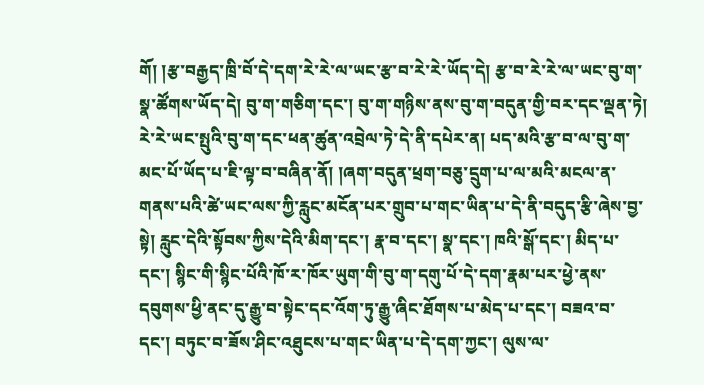གོ། །རྩ་བརྒྱད་ཁྲི་བོ་དེ་དག་རེ་རེ་ལ་ཡང་རྩ་བ་རེ་རེ་ཡོད་དེ། རྩ་བ་རེ་རེ་ལ་ཡང་བུ་ག་སྣ་ཚོགས་ཡོད་དེ། བུ་ག་གཅིག་དང་། བུ་ག་གཉིས་ནས་བུ་ག་བདུན་གྱི་བར་དང་ལྡན་ཏེ། རེ་རེ་ཡང་སྤུའི་བུ་ག་དང་ཕན་ཚུན་འབྲེལ་ཏེ་དེ་ནི་དཔེར་ན། པད་མའི་རྩ་བ་ལ་བུ་ག་མང་པོ་ཡོད་པ་ཇི་ལྟ་བ་བཞིན་ནོ། །ཞག་བདུན་ཕྲག་བཅུ་དྲུག་པ་ལ་མའི་མངལ་ན་གནས་པའི་ཚེ་ཡང་ལས་ཀྱི་རླུང་མངོན་པར་གྲུབ་པ་གང་ཡིན་པ་དེ་ནི་བདུད་རྩི་ཞེས་བྱ་སྟེ། རླུང་དེའི་སྟོབས་ཀྱིས་དེའི་མིག་དང་། རྣ་བ་དང་། སྣ་དང་། ཁའི་སྒོ་དང་། མིད་པ་དང་། སྙིང་གི་སྙིང་པོའི་ཁོ་ར་ཁོར་ཡུག་གི་བུ་ག་དགུ་པོ་དེ་དག་རྣམ་པར་ཕྱེ་ནས་དབུགས་ཕྱི་ནང་དུ་རྒྱུ་བ་སྟེང་དང་འོག་ཏུ་རྒྱུ་ཞིང་ཐོགས་པ་མེད་པ་དང་། བཟའ་བ་དང་། བཏུང་བ་ཟོས་ཤིང་འཐུངས་པ་གང་ཡིན་པ་དེ་དག་ཀྱང་། ལུས་ལ་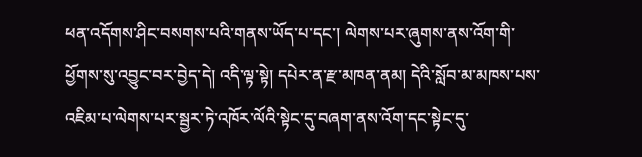ཕན་འདོགས་ཤིང་བསགས་པའི་གནས་ཡོད་པ་དང་། ལེགས་པར་ཞུགས་ནས་འོག་གི་ཕྱོགས་སུ་འབྱུང་བར་བྱེད་དེ། འདི་ལྟ་སྟེ། དཔེར་ན་རྫ་མཁན་ནམ། དེའི་སློབ་མ་མཁས་པས་འཇིམ་པ་ལེགས་པར་སྦྱར་ཏེ་འཁོར་ལོའི་སྟེང་དུ་བཞག་ནས་འོག་དང་སྟེང་དུ་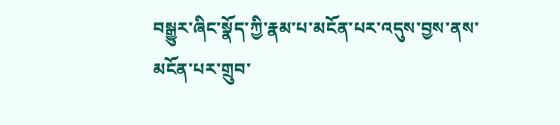བསྒྱུར་ཞིང་སྣོད་ཀྱི་རྣམ་པ་མངོན་པར་འདུས་བྱས་ནས་མངོན་པར་གྲུབ་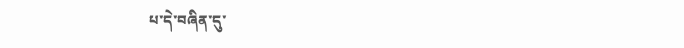པ་དེ་བཞིན་དུ་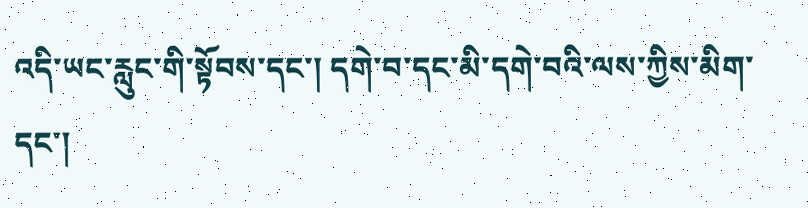འདི་ཡང་རླུང་གི་སྟོབས་དང་། དགེ་བ་དང་མི་དགེ་བའི་ལས་ཀྱིས་མིག་དང་།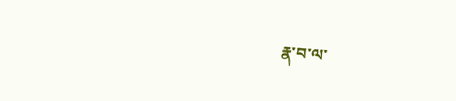རྣ་བ་ལ་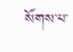སོགས་པ་